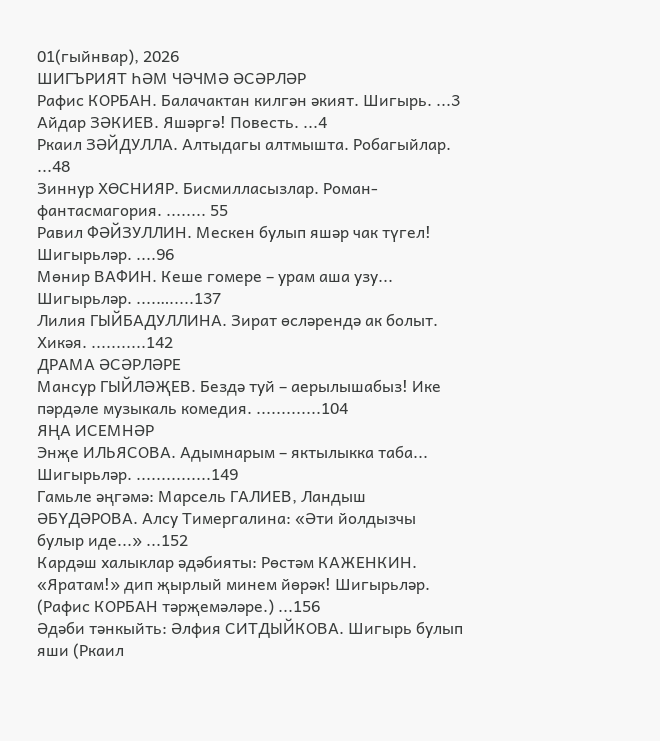01(гыйнвар), 2026
ШИГЪРИЯТ ҺӘМ ЧӘЧМӘ ӘСӘРЛӘР
Рафис КОРБАН. Балачактан килгән әкият. Шигырь. ...3
Айдар ЗӘКИЕВ. Яшәргә! Повесть. ...4
Ркаил ЗӘЙДУЛЛА. Алтыдагы алтмышта. Робагыйлар. ...48
Зиннур ХӨСНИЯР. Бисмилласызлар. Роман-фантасмагория. ........ 55
Равил ФӘЙЗУЛЛИН. Мескен булып яшәр чак түгел! Шигырьләр. ....96
Мөнир ВАФИН. Кеше гомере – урам аша узу... Шигырьләр. ....….....137
Лилия ГЫЙБАДУЛЛИНА. Зират өсләрендә ак болыт. Хикәя. ...........142
ДРАМА ӘСӘРЛӘРЕ
Мансур ГЫЙЛӘҖЕВ. Бездә туй – аерылышабыз! Ике пәрдәле музыкаль комедия. .............104
ЯҢА ИСЕМНӘР
Энҗе ИЛЬЯСОВА. Адымнарым – яктылыкка таба... Шигырьләр. ...............149
Гамьле әңгәмә: Марсель ГАЛИЕВ, Ландыш ӘБҮДӘРОВА. Алсу Тимергалина: «Әти йолдызчы булыр иде...» ...152
Кардәш халыклар әдәбияты: Рөстәм КАЖЕНКИН. «Яратам!» дип җырлый минем йөрәк! Шигырьләр. (Рафис КОРБАН тәрҗемәләре.) ...156
Әдәби тәнкыйть: Әлфия СИТДЫЙКОВА. Шигырь булып яши (Ркаил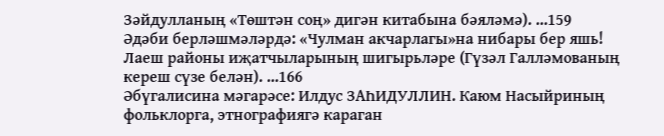Зәйдулланың «Төштән соң» дигән китабына бәяләмә). ...159
Әдәби берләшмәләрдә: «Чулман акчарлагы»на нибары бер яшь! Лаеш районы иҗатчыларының шигырьләре (Гүзәл Галләмованың кереш сүзе белән). ...166
Әбүгалисина мәгарәсе: Илдус ЗАҺИДУЛЛИН. Каюм Насыйриның фольклорга, этнографиягә караган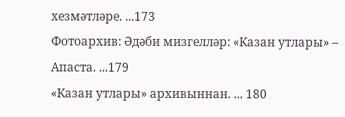хезмәтләре. ...173
Фотоархив: Әдәби мизгелләр: «Казан утлары» – Апаста. ...179
«Казан утлары» архивыннан. ... 180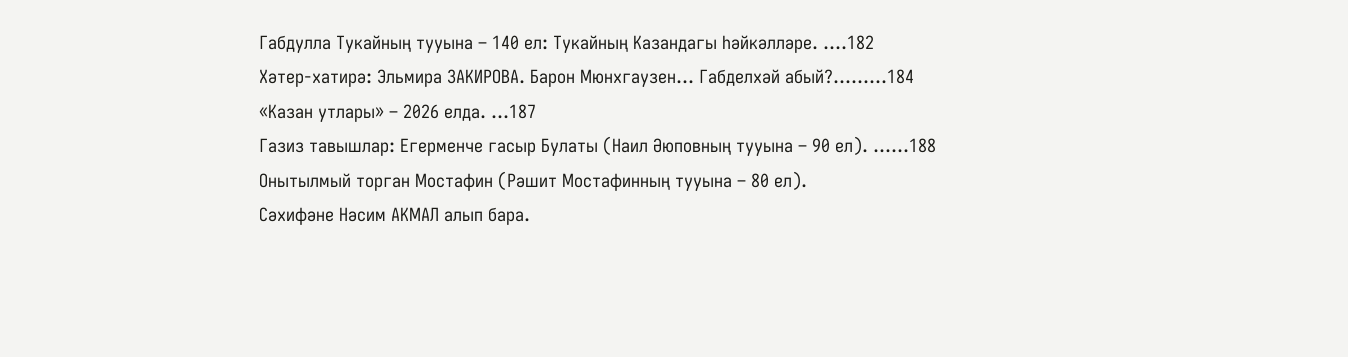Габдулла Тукайның тууына – 140 ел: Тукайның Казандагы һәйкәлләре. ....182
Хәтер-хатирә: Эльмира ЗАКИРОВА. Барон Мюнхгаузен... Габделхәй абый?……...184
«Казан утлары» – 2026 елда. ...187
Газиз тавышлар: Егерменче гасыр Булаты (Наил Әюповның тууына – 90 ел). …...188
Онытылмый торган Мостафин (Рәшит Мостафинның тууына – 80 ел).
Сәхифәне Нәсим АКМАЛ алып бара.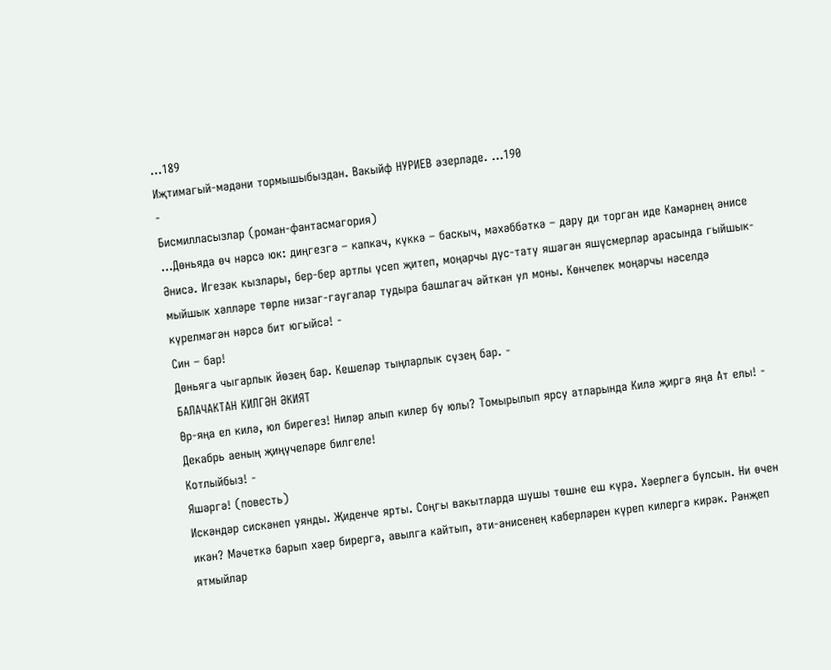...189
Иҗтимагый-мәдәни тормышыбыздан. Вакыйф НУРИЕВ әзерләде. ...190
-
Бисмилласызлар (роман-фантасмагория)
...Дөньяда өч нәрсә юк: диңгезгә – капкач, күккә – баскыч, мәхәббәткә – дару ди торган иде Камәрнең әнисе Әнисә. Игезәк кызлары, бер-бер артлы үсеп җитеп, моңарчы дус-тату яшәгән яшүсмерләр арасында гыйшык-мыйшык хәлләре төрле низаг-гаугалар тудыра башлагач әйткән ул моны. Көнчелек моңарчы нәселдә күрелмәгән нәрсә бит югыйсә! -
Син – бар!
Дөньяга чыгарлык йөзең бар. Кешеләр тыңларлык сүзең бар. -
БАЛАЧАКТАН КИЛГӘН ӘКИЯТ
Өр-яңа ел килә, юл бирегез! Ниләр алып килер бу юлы? Томырылып ярсу атларында Килә җиргә яңа Ат елы! -
Декабрь аеның җиңүчеләре билгеле!
Котлыйбыз! -
Яшәргә! (повесть)
Искәндәр сискәнеп уянды. Җиденче ярты. Соңгы вакытларда шушы төшне еш күрә. Хәерлегә булсын. Ни өчен икән? Мәчеткә барып хәер бирергә, авылга кайтып, әти-әнисенең каберләрен күреп килергә кирәк. Рәнҗеп ятмыйлар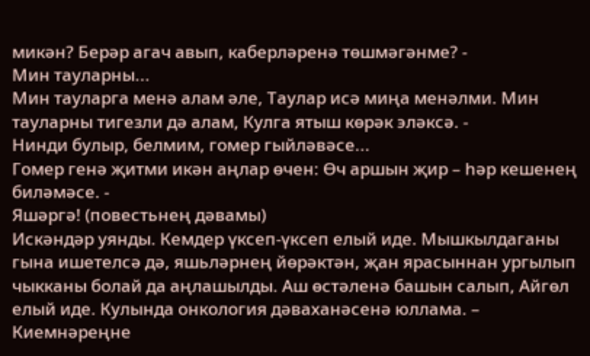микән? Берәр агач авып, каберләренә төшмәгәнме? -
Мин тауларны...
Мин тауларга менә алам әле, Таулар исә миңа менәлми. Мин тауларны тигезли дә алам, Кулга ятыш көрәк эләксә. -
Нинди булыр, белмим, гомер гыйләвәсе...
Гомер генә җитми икән аңлар өчен: Өч аршын җир – һәр кешенең биләмәсе. -
Яшәргә! (повестьнең дәвамы)
Искәндәр уянды. Кемдер үксеп-үксеп елый иде. Мышкылдаганы гына ишетелсә дә, яшьләрнең йөрәктән, җан ярасыннан ургылып чыкканы болай да аңлашылды. Аш өстәленә башын салып, Айгөл елый иде. Кулында онкология дәваханәсенә юллама. – Киемнәреңне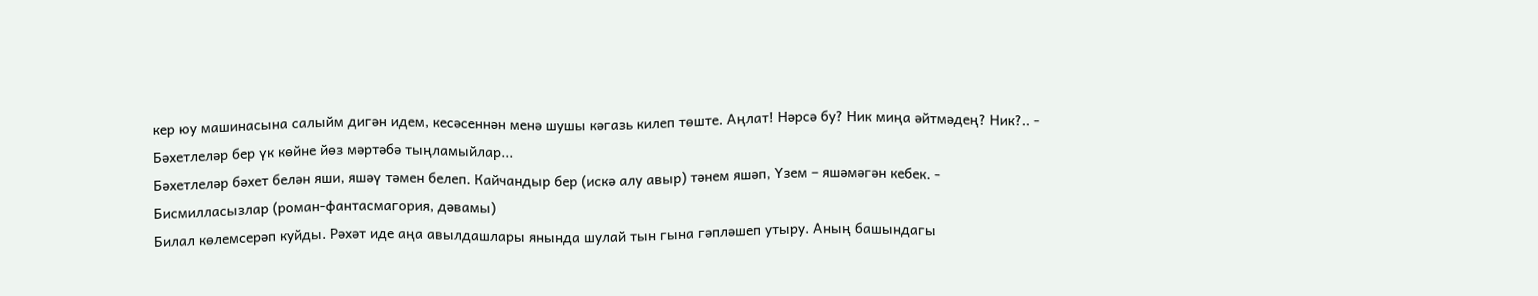кер юу машинасына салыйм дигән идем, кесәсеннән менә шушы кәгазь килеп төште. Аңлат! Нәрсә бу? Ник миңа әйтмәдең? Ник?.. -
Бәхетлеләр бер үк көйне йөз мәртәбә тыңламыйлар...
Бәхетлеләр бәхет белән яши, яшәү тәмен белеп. Кайчандыр бер (искә алу авыр) тәнем яшәп, Үзем – яшәмәгән кебек. -
Бисмилласызлар (роман-фантасмагория, дәвамы)
Билал көлемсерәп куйды. Рәхәт иде аңа авылдашлары янында шулай тын гына гәпләшеп утыру. Аның башындагы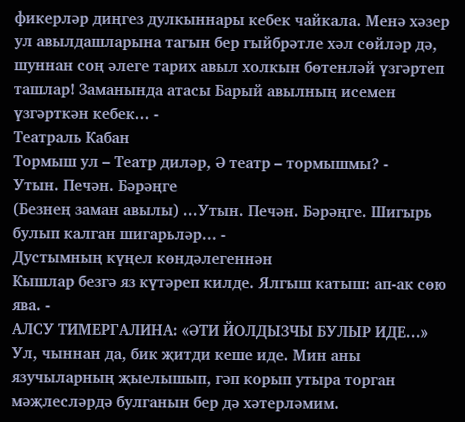фикерләр диңгез дулкыннары кебек чайкала. Менә хәзер ул авылдашларына тагын бер гыйбрәтле хәл сөйләр дә, шуннан соң әлеге тарих авыл холкын бөтенләй үзгәртеп ташлар! Заманында атасы Барый авылның исемен үзгәрткән кебек... -
Театраль Кабан
Тормыш ул – Театр диләр, Ә театр – тормышмы? -
Утын. Печән. Бәрәңге
(Безнең заман авылы) ...Утын. Печән. Бәрәңге. Шигырь булып калган шигарьләр… -
Дустымның күңел көндәлегеннән
Кышлар безгә яз күтәреп килде. Ялгыш катыш: ап-ак сөю ява. -
АЛСУ ТИМЕРГАЛИНА: «ӘТИ ЙОЛДЫЗЧЫ БУЛЫР ИДЕ...»
Ул, чыннан да, бик җитди кеше иде. Мин аны язучыларның җыелышып, гәп корып утыра торган мәҗлесләрдә булганын бер дә хәтерләмим.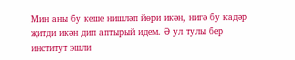Мин аны бу кеше нишләп йөри икән, нигә бу кадәр җитди икән дип аптырый идем. Ә ул тулы бер институт эшли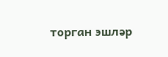торган эшләр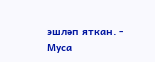эшләп яткан. -
Муса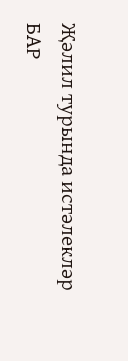Җәлил турында истәлекләр
БАР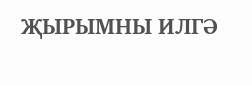ҖЫРЫМНЫ ИЛГӘ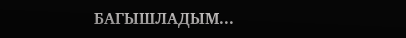БАГЫШЛАДЫМ...